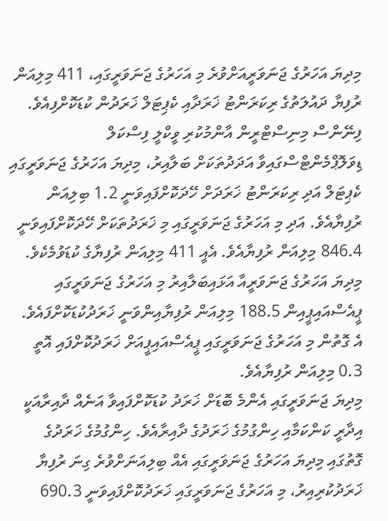މިދިޔަ އަހަރުގެ ޖަނަވަރީއަށްވުރެ މި އަހަރުގެ ޖަނަވަރީގައި، 411 މިލިއަން ރުފިޔާ ދައުލަތުގެ ރިކަރަންޓު ޚަރަދާއި ކެޕިޓަލް ޚަރަދުން ކުޑަކޮށްފިއެވެ.
ފިނޭންސް މިނިސްޓްރީން އާންމުކުރި ވީކްލީ ފިސްކަލް ޑިވަލޮޕްމެންޓްސްގައިވާ އަދަދުތަކަށް ބަލާއިރު، މިދިޔަ އަހަރުގެ ޖަނަވަރީގައި ކެޕިޓަލް އަދި ރިކަރަންޓު ޚަރަދަށް ހޭދަކޮށްފައިވަނީ 1.2 ބިލިއަން ރުފިޔާއެވެ. އަދި މި އަހަރުގެ ޖަނަވަރީގައި މި ޚަރަދުތަކަށް ހޭދަކޮށްފައިވަނީ 846.4 މިލިއަން ރުފިޔާއެވެ. އެއީ 411 މިލިއަން ރުފިޔާގެ ކުޑަވުމެކެވެ.
މިދިޔަ އަހަރުގެ ޖަނަވަރީއާ އަޅައިބަލާއިރު މި އަހަރުގެ ޖަނަވަރީގައި ޕީއެސްއައިޕީއިން 188.5 މިލިއަން ރުފިޔާއިންވަނީ ޚަރަދުކުޑަކޮށްފައެވެ. އެ ގޮތުން މި އަހަރުގެ ޖަނަވަރީގައި ޕީއެސްއައިޕީއަށް ޚަރަދުކޮށްފައި އޮތީ 0.3 މިލިއަން ރުފިޔާއެވެ.
މިދިޔަ ޖަނަވަރީގައި އެންމެ ބޮޑަށް ޚަރަދު ކުޑަކޮށްފައިވާ އަނެއް ދާއިރާއަކީ އިދާރީ ކަންކަމާއި ހިންގުމުގެ ޚަރަދުގެ ދާއިރާއެވެ. ހިންގުމުގެ ޚަރަދުގެ ގޮތުގައި މިދިޔަ އަހަރުގެ ޖަނަވަރީގައި އެއް ބިލިއަނަށްވުރެ ގިނަ ރުފިޔާ ޚަރަދުކުރިއިރު، މި އަހަރުގެ ޖަނަވަރީގައި ޚަރަދުކޮށްފައިވަނީ 690.3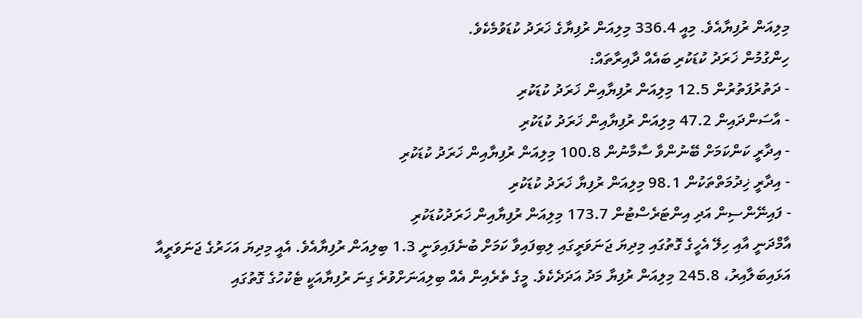މިލިއަން ރުފިޔާއެވެ. މިއީ 336.4 މިލިއަން ރުފިޔާގެ ޚަރަދު ކުޑަވުމެކެވެ.
ހިންގުމުން ޚަރަދު ކުޑަކުރި ބައެއް ދާއިރާތައް:
- ދަތުރުފަތުރުން 12.5 މިލިއަން ރުފިޔާއިން ޚަރަދު ކުޑަކުރި
- އާސަންދައިން 47.2 މިލިއަން ރުފިޔާއިން ޚަރަދު ކުޑަކުރި
- އިދާރީ ކަންކަމަށް ބޭނުންވާ ސާމާނުން 100.8 މިލިއަން ރުފިޔާއިން ޚަރަދު ކުޑަކުރި
- އިދާރީ ޚިދުމަތްތަކުން 98.1 މިލިއަން ރުފިޔާ ޚަރަދު ކުޑަކުރި
- ފައިނޭންސިން އަދި އިންޓަރެސްޓުން 173.7 މިލިއަން ރުފިޔާއިން ޚަރަދުކުޑަކުރި
އާމްދަނީ އާއި ހިލޭ އެހީގެ ގޮތުގައި މިދިޔަ ޖަނަވަރީގައި ލިބިފައިވާ ކަމަށް ބުނެފައިވަނީ 1.3 ބިލިއަން ރުފިޔާއެވެ. އެއީ މިދިޔަ އަހަރުގެ ޖަނަވަރީއާ އަޅައިބަލާއިރު، 245.8 މިލިއަން ރުފިޔާ މަދު އަދަދެކެވެ. މީގެ ތެރެއިން އެއް ބިލިއަނަށްވުރެ ގިނަ ރުފިޔާއަކީ ޓެކުހުގެ ގޮތުގައި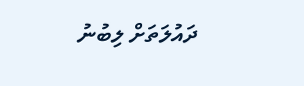ދައުލަތަށް ލިބުނު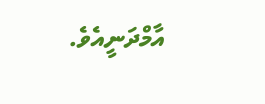އާމްދަނީއެވެ.